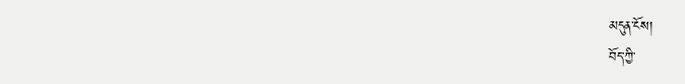མདུན་ངོས།
བོད་ཀྱི་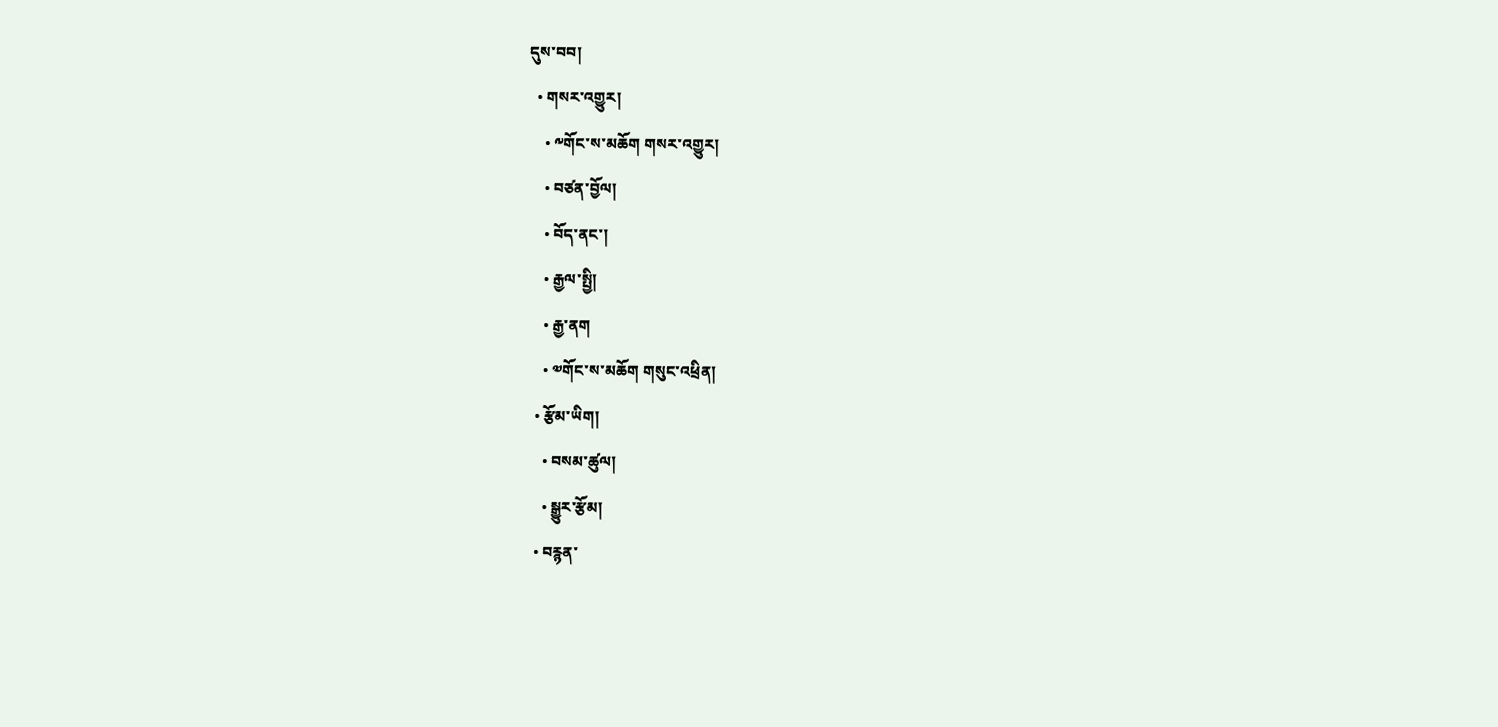དུས་བབ།
  • གསར་འགྱུར།
    • ༸གོང་ས་མཆོག གསར་འགྱུར།
    • བཙན་བྱོལ།
    • བོད་ནང་།
    • རྒྱལ་སྤྱི།
    • རྒྱ་ནག
    • ༧གོང་ས་མཆོག གསུང་འཕྲིན།
  • རྩོམ་ཡིག།
    • བསམ་ཚུལ།
    • སྒྱུར་རྩོམ།
  • བརྙན་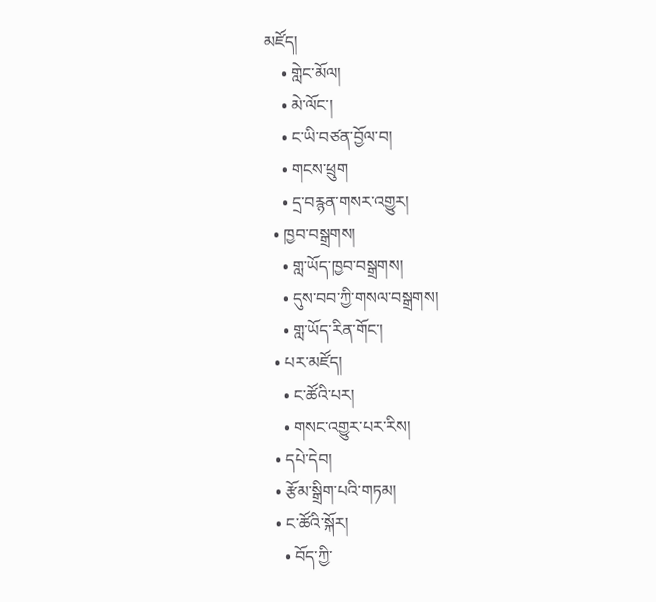མཛོད།
    • གླེང་མོལ།
    • མེ་ལོང་།
    • ང་ཡི་བཙན་བྱོལ་བ།
    • གངས་ཕྲུག
    • དྲ་བརྙན་གསར་འགྱུར།
  • ཁྱབ་བསྒྲགས།
    • གླ་ཡོད་ཁྱབ་བསྒྲགས།
    • དུས་བབ་ཀྱི་གསལ་བསྒྲགས།
    • གླ་ཡོད་རིན་གོང་།
  • པར་མཛོད།
    • ང་ཚོའི་པར།
    • གསང་འགྱུར་པར་རིས།
  • དཔེ་དེབ།
  • རྩོམ་སྒྲིག་པའི་གཏམ།
  • ང་ཚོའི་སྐོར།
    • བོད་ཀྱི་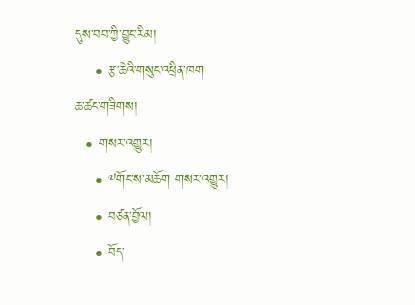དུས་བབ་ཀྱི་བྱུང་རིམ།
    • རྩ་ཆེའི་གསུང་འཕྲིན་ཁག
ཆ་ཚང་གཟིགས།
  • གསར་འགྱུར།
    • ༸གོང་ས་མཆོག གསར་འགྱུར།
    • བཙན་བྱོལ།
    • བོད་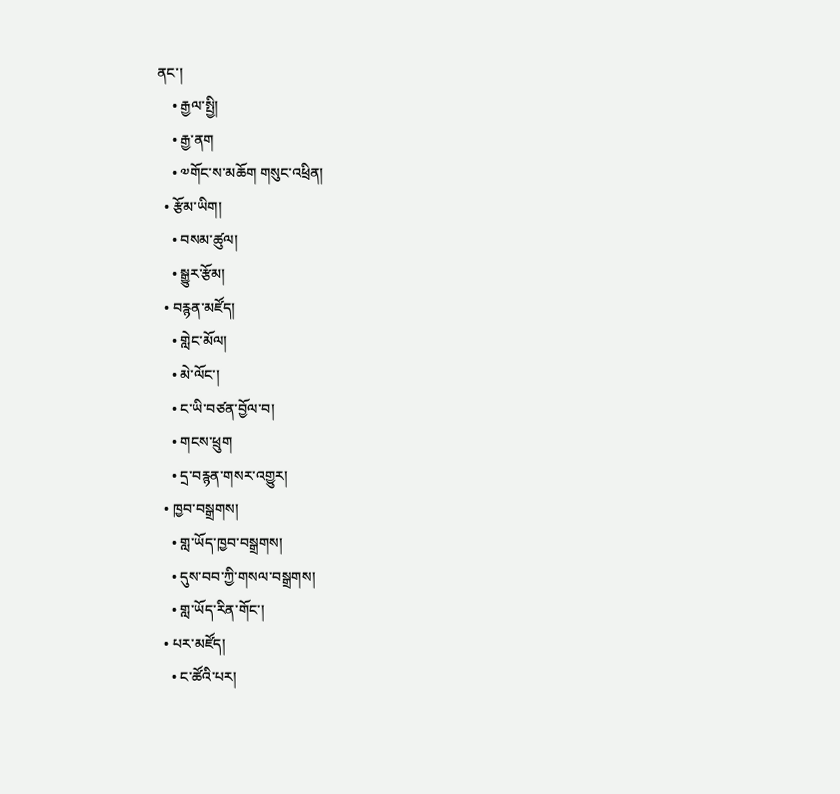ནང་།
    • རྒྱལ་སྤྱི།
    • རྒྱ་ནག
    • ༧གོང་ས་མཆོག གསུང་འཕྲིན།
  • རྩོམ་ཡིག།
    • བསམ་ཚུལ།
    • སྒྱུར་རྩོམ།
  • བརྙན་མཛོད།
    • གླེང་མོལ།
    • མེ་ལོང་།
    • ང་ཡི་བཙན་བྱོལ་བ།
    • གངས་ཕྲུག
    • དྲ་བརྙན་གསར་འགྱུར།
  • ཁྱབ་བསྒྲགས།
    • གླ་ཡོད་ཁྱབ་བསྒྲགས།
    • དུས་བབ་ཀྱི་གསལ་བསྒྲགས།
    • གླ་ཡོད་རིན་གོང་།
  • པར་མཛོད།
    • ང་ཚོའི་པར།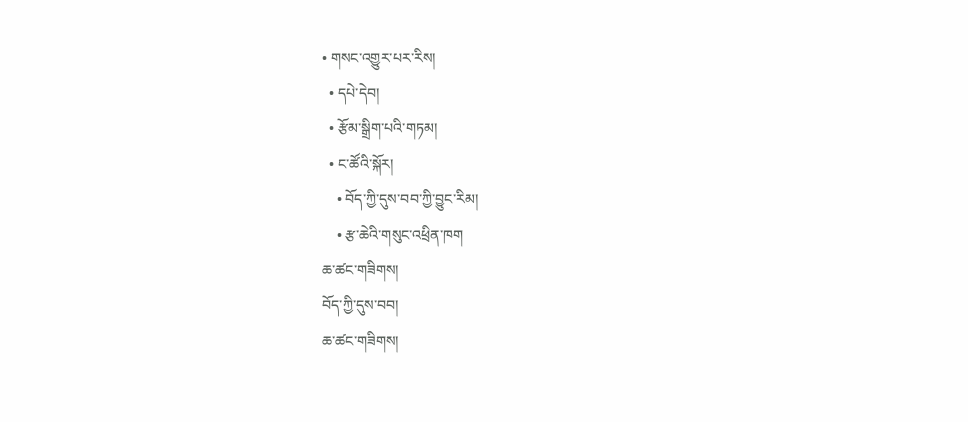• གསང་འགྱུར་པར་རིས།
  • དཔེ་དེབ།
  • རྩོམ་སྒྲིག་པའི་གཏམ།
  • ང་ཚོའི་སྐོར།
    • བོད་ཀྱི་དུས་བབ་ཀྱི་བྱུང་རིམ།
    • རྩ་ཆེའི་གསུང་འཕྲིན་ཁག
ཆ་ཚང་གཟིགས།
བོད་ཀྱི་དུས་བབ།
ཆ་ཚང་གཟིགས།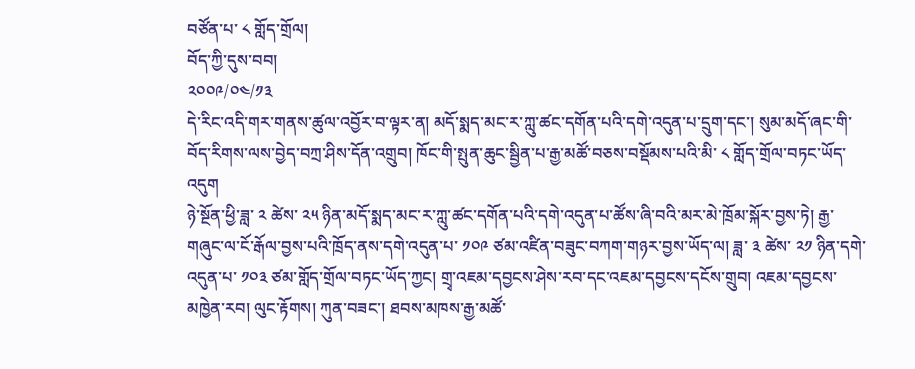བཙོན་པ་ ༨ གློད་གྲོལ།
བོད་ཀྱི་དུས་བབ།
༢༠༠༩/༠༤/༡༣
དེ་རིང་འདི་གར་གནས་ཚུལ་འབྱོར་བ་ལྟར་ན། མདོ་སྨད་མང་ར་ཀླུ་ཚང་དགོན་པའི་དགེ་འདུན་པ་དྲུག་དང་། སུམ་མདོ་ཞང་གི་བོད་རིགས་ལས་བྱེད་བཀྲ་ཤིས་དོན་འགྲུབ། ཁོང་གི་སྤུན་ཆུང་སྦྱིན་པ་རྒྱ་མཚོ་བཅས་བསྡོམས་པའི་མི་ ༨ གློད་གྲོལ་བཏང་ཡོད་འདུག
ཉེ་སྔོན་ཕྱི་ཟླ་ ༢ ཚེས་ ༢༥ ཉིན་མདོ་སྨད་མང་ར་ཀླུ་ཚང་དགོན་པའི་དགེ་འདུན་པ་ཚོས་ཞི་བའི་མར་མེ་ཁྲོམ་སྐོར་བྱས་ཏེ། རྒྱ་གཞུང་ལ་ངོ་རྒོལ་བྱས་པའི་ཁྲོད་ནས་དགེ་འདུན་པ་ ༡༠༩ ཙམ་འཛིན་བཟུང་བཀག་གཉར་བྱས་ཡོད་ལ། ཟླ་ ༣ ཚེས་ ༢༡ ཉིན་དགེ་འདུན་པ་ ༡༠༣ ཙམ་གློད་གྲོལ་བཏང་ཡོད་ཀྱང། གྲྭ་འཇམ་དབྱངས་ཤེས་རབ་དང་འཇམ་དབྱངས་དངོས་གྲུབ། འཇམ་དབྱངས་མཁྱེན་རབ། ལུང་རྟོགས། ཀུན་བཟང་། ཐབས་མཁས་རྒྱ་མཚོ་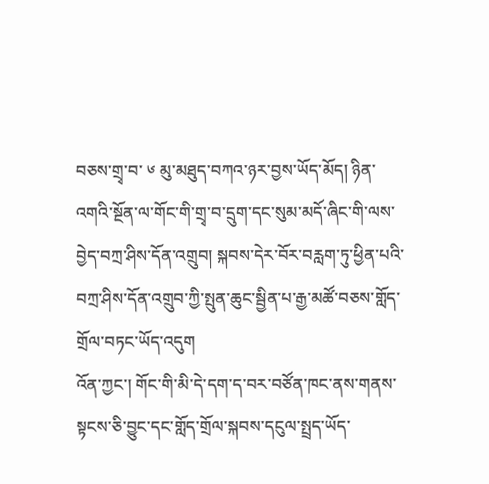བཅས་གྲྭ་བ་ ༦ མུ་མཐུད་བཀའ་ཉར་བྱས་ཡོད་མོད། ཉིན་འགའི་སྔོན་ལ་གོང་གི་གྲྭ་བ་དྲུག་དང་སུམ་མདོ་ཞིང་གི་ལས་བྱེད་བཀྲ་ཤིས་དོན་འགྲུབ། སྐབས་དེར་བོར་བརླག་ཏུ་ཕྱིན་པའི་བཀྲ་ཤིས་དོན་འགྲུབ་ཀྱི་སྤུན་ཆུང་སྦྱིན་པ་རྒྱ་མཚོ་བཅས་གློད་གྲོལ་བཏང་ཡོད་འདུག
འོན་ཀྱང་། གོང་གི་མི་དེ་དག་ད་བར་བཙོན་ཁང་ནས་གནས་སྟངས་ཅི་བྱུང་དང་གློད་གྲོལ་སྐབས་དངུལ་སྤྲད་ཡོད་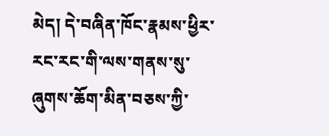མེད། དེ་བཞིན་ཁོང་རྣམས་ཕྱིར་རང་རང་གི་ལས་གནས་སུ་ཞུགས་ཆོག་མིན་བཅས་ཀྱི་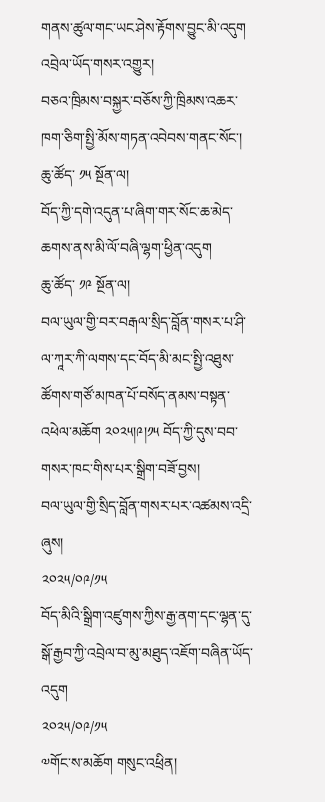གནས་ཚུལ་གང་ཡང་ཤེས་རྟོགས་བྱུང་མི་འདུག
འབྲེལ་ཡོད་གསར་འགྱུར།
བཅའ་ཁྲིམས་བསྐྱར་བཅོས་ཀྱི་ཁྲིམས་འཆར་ཁག་ཅིག་སྤྱི་མོས་གཏན་འབེབས་གནང་སོང་།
ཆུ་ཚོད་ ༡༥ སྔོན་ལ།
བོད་ཀྱི་དགེ་འདུན་པ་ཞིག་གར་སོང་ཆ་མེད་ཆགས་ནས་མི་ལོ་བཞི་ལྷག་ཕྱིན་འདུག
ཆུ་ཚོད་ ༡༩ སྔོན་ལ།
བལ་ཡུལ་གྱི་བར་བརྒལ་སྲིད་བློན་གསར་པ་ཤི་ལ་ཀཱར་ཀི་ལགས་དང་བོད་མི་མང་སྤྱི་འཐུས་ཚོགས་གཙོ་མཁན་པོ་བསོད་ནམས་བསྟན་འཕེལ་མཆོག ༢༠༢༥།༩།༡༥ བོད་ཀྱི་དུས་བབ་གསར་ཁང་གིས་པར་སྒྲིག་བཟོ་བྱས།
བལ་ཡུལ་གྱི་སྲིད་བློན་གསར་པར་འཚམས་འདྲི་ཞུས།
༢༠༢༥/༠༩/༡༥
བོད་མིའི་སྒྲིག་འཛུགས་ཀྱིས་རྒྱ་ནག་དང་ལྷན་དུ་སྒོ་རྒྱབ་ཀྱི་འབྲེལ་བ་མུ་མཐུད་འཇོག་བཞིན་ཡོད་འདུག
༢༠༢༥/༠༩/༡༥
༧གོང་ས་མཆོག གསུང་འཕྲིན།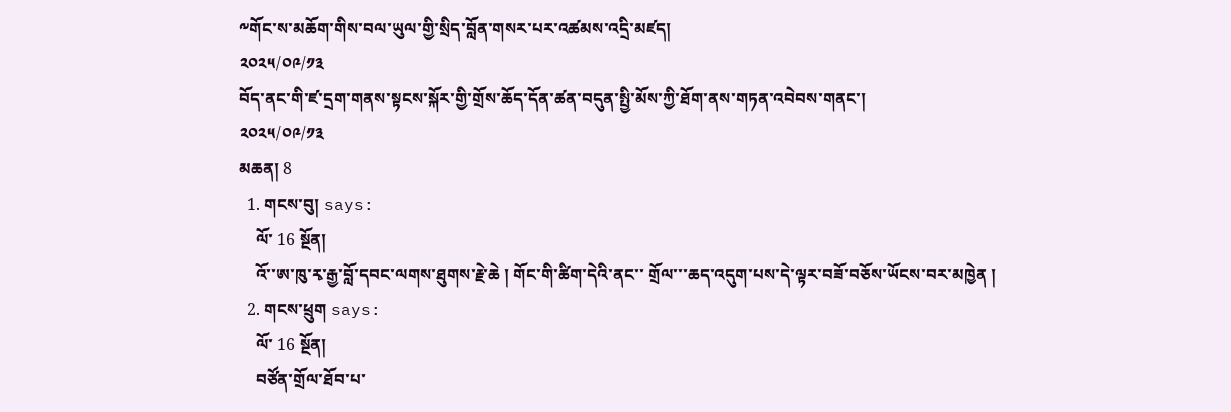༸གོང་ས་མཆོག་གིས་བལ་ཡུལ་གྱི་སྲིད་བློན་གསར་པར་འཚམས་འདྲི་མཛད།
༢༠༢༥/༠༩/༡༣
བོད་ནང་གི་ཛ་དྲག་གནས་སྟངས་སྐོར་གྱི་གྲོས་ཆོད་དོན་ཚན་བདུན་སྤྱི་མོས་ཀྱི་ཐོག་ནས་གཏན་འབེབས་གནང་།
༢༠༢༥/༠༩/༡༣
མཆན། 8
  1. གངས་བུ། says:
    ལོ་ 16 སྔོན།
    འོ་་ཨ་ཁུ་རྭ་རྒྱ་བློ་དབང་ལགས་ཐུགས་རྗེ་ཆེ ། གོང་གི་ཚིག་དེའི་ནང་་ གྲོལ་་་ཆད་འདུག་པས་དེ་ལྟར་བཟོ་བཅོས་ཡོངས་བར་མཁྱེན །
  2. གངས་ཕྲུག says:
    ལོ་ 16 སྔོན།
    བཙོན་གྲོལ་ཐོབ་པ་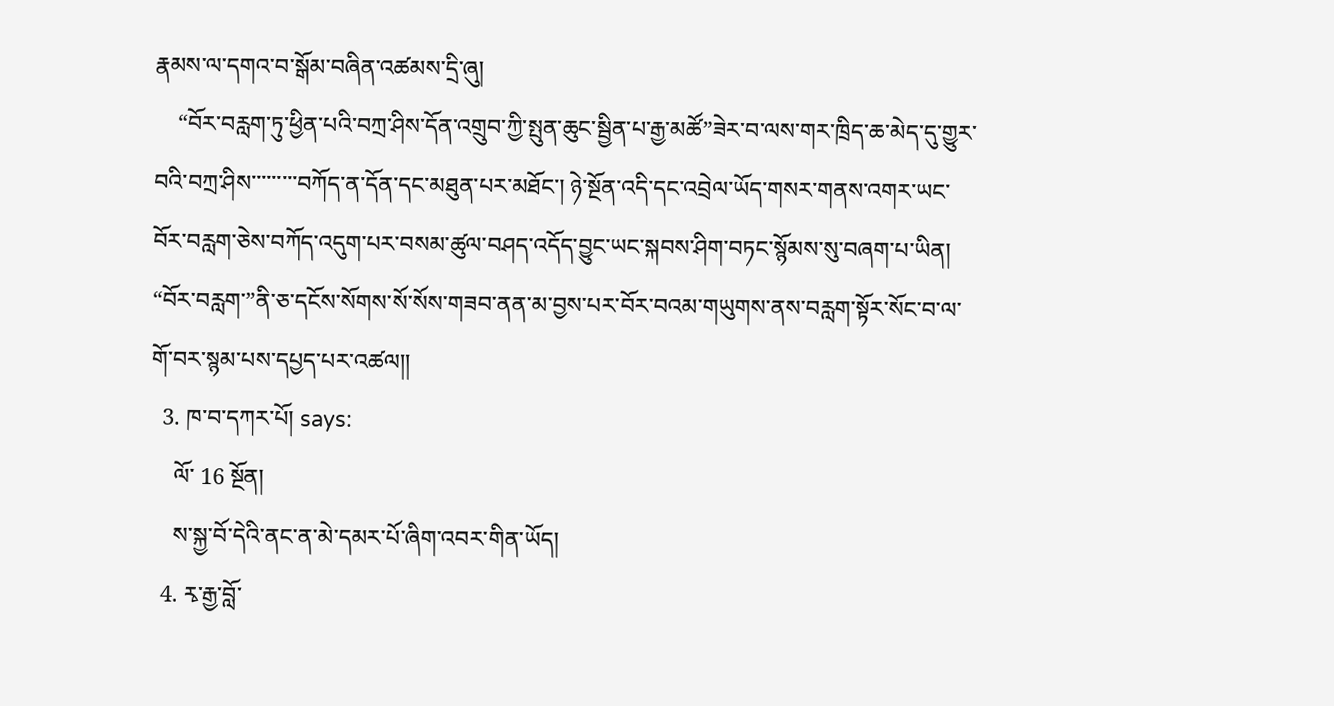རྣམས་ལ་དགའ་བ་སྒོམ་བཞིན་འཚམས་དྲི་ཞུ།
    “བོར་བརླག་ཏུ་ཕྱིན་པའི་བཀྲ་ཤིས་དོན་འགྲུབ་ཀྱི་སྤུན་ཆུང་སྦྱིན་པ་རྒྱ་མཚོ”ཟེར་བ་ལས་གར་ཁྲིད་ཆ་མེད་དུ་གྱུར་བའི་བཀྲ་ཤིས་་་་་་་་་བཀོད་ན་དོན་དང་མཐུན་པར་མཐོང་། ཉེ་སྔོན་འདི་དང་འབྲེལ་ཡོད་གསར་གནས་འགར་ཡང་བོར་བརླག་ཅེས་བཀོད་འདུག་པར་བསམ་ཚུལ་བཤད་འདོད་བྱུང་ཡང་སྐབས་ཤིག་བཏང་སྙོམས་སུ་བཞག་པ་ཡིན། “བོར་བརླག་”ནི་ཅ་དངོས་སོགས་སོ་སོས་གཟབ་ནན་མ་བྱས་པར་བོར་བའམ་གཡུགས་ནས་བརླག་སྟོར་སོང་བ་ལ་གོ་བར་སྙམ་པས་དཔྱད་པར་འཚལ།།
  3. ཁ་བ་དཀར་པོ། says:
    ལོ་ 16 སྔོན།
    ས་སྐྱ་བོ་དེའི་ནང་ན་མེ་དམར་པོ་ཞིག་འབར་གིན་ཡོད།
  4. རྭ་རྒྱ་བློ་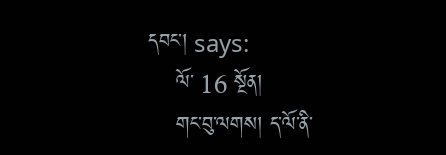དབང་། says:
    ལོ་ 16 སྔོན།
    གང་བུ་ལགས། ད་ལོ་ནི་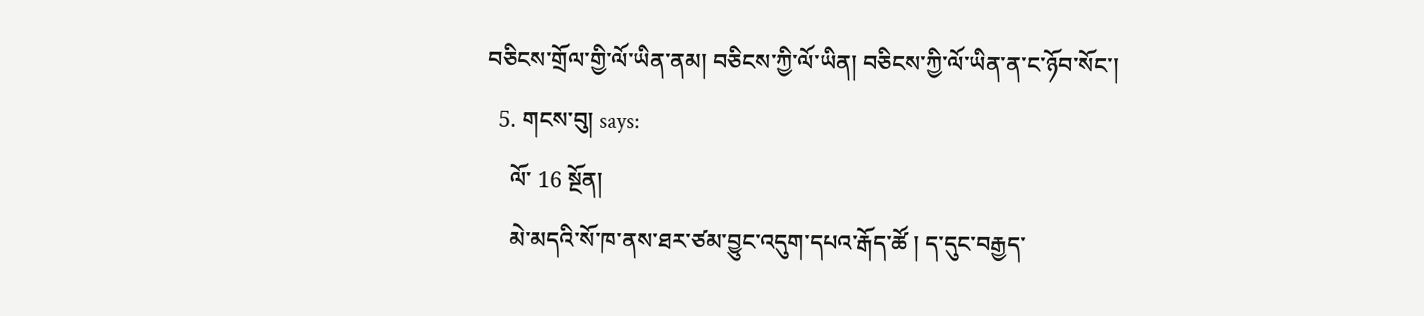བཅིངས་གྲོལ་གྱི་ལོ་ཡིན་ནམ། བཅིངས་ཀྱི་ལོ་ཡིན། བཅིངས་ཀྱི་ལོ་ཡིན་ན་ང་ཉོབ་སོང་།
  5. གངས་བུ། says:
    ལོ་ 16 སྔོན།
    མེ་མདའི་སོ་ཁ་ནས་ཐར་ཙམ་བྱུང་འདུག་དཔའ་རྒོད་ཚོ ། ད་དུང་བརྒྱད་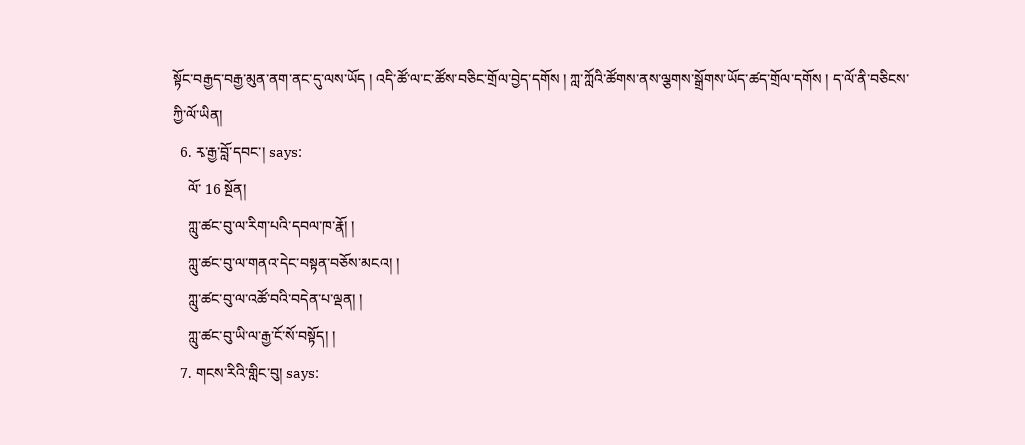སྟོང་བརྒྱད་བརྒྱ་མུན་ནག་ནང་དུ་ལས་ཡོད ། འདི་ཚོ་ལ་ང་ཚོས་བཅིང་གྲོལ་བྱེད་དགོས ། ཀླ་ཀློའི་ཚོགས་ནས་ལྕགས་སྒྲོགས་ཡོད་ཚད་གྲོལ་དགོས ། ད་ལོ་ནི་བཅིངས་ཀྱི་ལོ་ཡིན།
  6. རྭ་རྒྱ་བློ་དབང་། says:
    ལོ་ 16 སྔོན།
    ཀླུ་ཚང་བུ་ལ་རིག་པའི་དབལ་ཁ་རྣོ། །
    ཀླུ་ཚང་བུ་ལ་གནའ་དེང་བསྟན་བཅོས་མངའ། །
    ཀླུ་ཚང་བུ་ལ་འཚོ་བའི་བདེན་པ་ལྡན། །
    ཀླུ་ཚང་བུ་ཡི་ལ་རྒྱ་ངོ་སོ་བསྟོད། །
  7. གངས་རིའི་གླིང་བུ། says: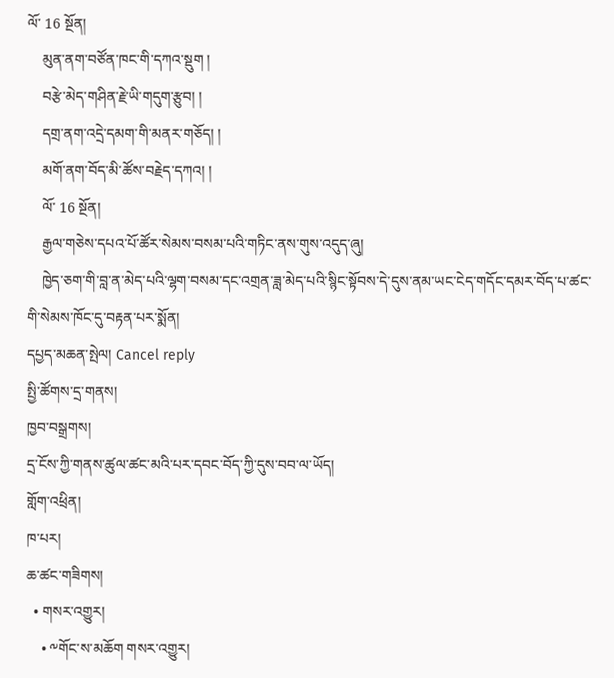ལོ་ 16 སྔོན།
    མུན་ནག་བཙོན་ཁང་གི་དཀའ་སྡུག །
    བརྩེ་མེད་གཤིན་རྗེ་ཡི་གདུག་རྩུབ། །
    དགྲ་ནག་འདྲེ་དམག་གི་མནར་གཅོད། །
    མགོ་ནག་བོད་མི་ཚོས་བརྗེད་དཀའ། །
    ལོ་ 16 སྔོན།
    རྒྱལ་གཅེས་དཔའ་པོ་ཚོར་སེམས་བསམ་པའི་གཏིང་ནས་གུས་འདུད་ཞུ།
    ཁྱེད་ཅག་གི་བླ་ན་མེད་པའི་ལྷག་བསམ་དང་འགྲན་ཟླ་མེད་པའི་སྙིང་སྟོབས་དེ་དུས་ནམ་ཡང་ངེད་གདོང་དམར་བོད་པ་ཚང་གི་སེམས་ཁོང་དུ་བརྟན་པར་སྨོན།
དཔྱད་མཆན་སྤེལ། Cancel reply
སྤྱི་ཚོགས་དྲ་གནས།
ཁྱབ་བསྒྲགས།
དྲ་ངོས་ཀྱི་གནས་ཚུལ་ཚང་མའི་པར་དབང་བོད་ཀྱི་དུས་བབ་ལ་ཡོད།
གློག་འཕྲིན།
ཁ་པར།
ཆ་ཚང་གཟིགས།
  • གསར་འགྱུར།
    • ༸གོང་ས་མཆོག གསར་འགྱུར།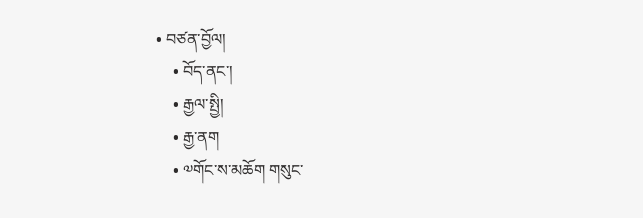• བཙན་བྱོལ།
    • བོད་ནང་།
    • རྒྱལ་སྤྱི།
    • རྒྱ་ནག
    • ༧གོང་ས་མཆོག གསུང་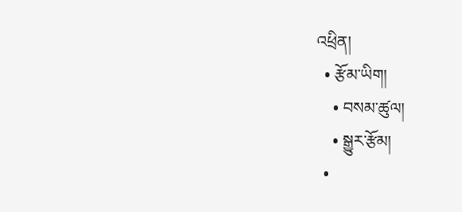འཕྲིན།
  • རྩོམ་ཡིག།
    • བསམ་ཚུལ།
    • སྒྱུར་རྩོམ།
  •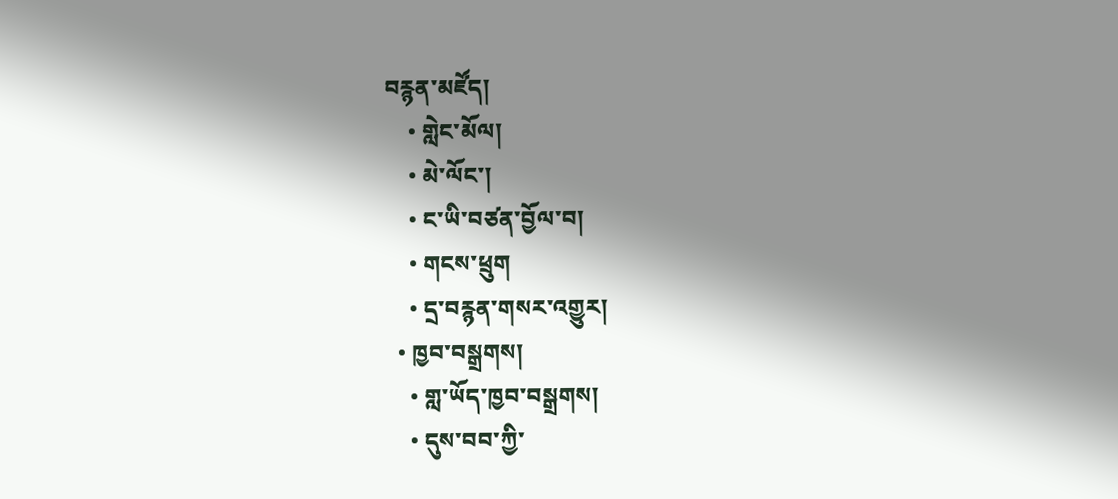བརྙན་མཛོད།
    • གླེང་མོལ།
    • མེ་ལོང་།
    • ང་ཡི་བཙན་བྱོལ་བ།
    • གངས་ཕྲུག
    • དྲ་བརྙན་གསར་འགྱུར།
  • ཁྱབ་བསྒྲགས།
    • གླ་ཡོད་ཁྱབ་བསྒྲགས།
    • དུས་བབ་ཀྱི་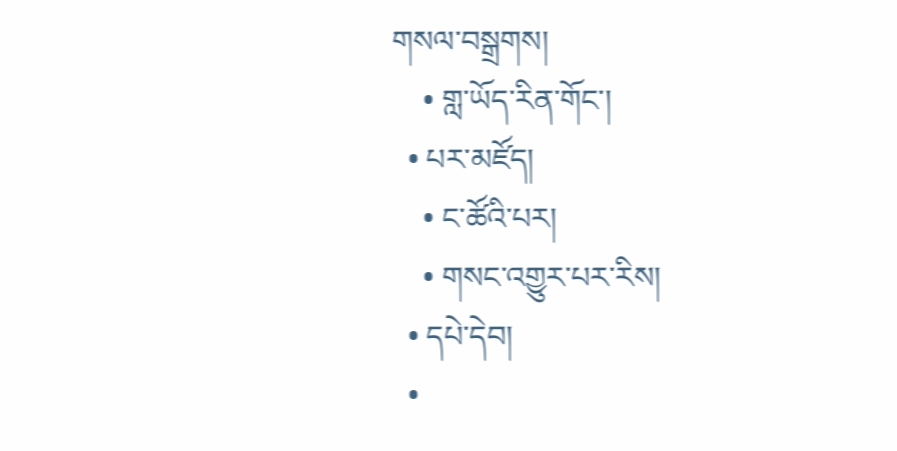གསལ་བསྒྲགས།
    • གླ་ཡོད་རིན་གོང་།
  • པར་མཛོད།
    • ང་ཚོའི་པར།
    • གསང་འགྱུར་པར་རིས།
  • དཔེ་དེབ།
  •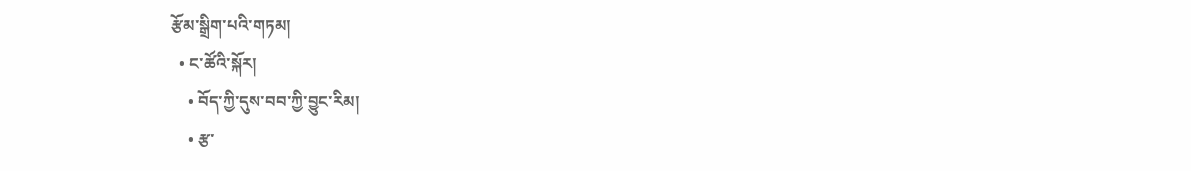རྩོམ་སྒྲིག་པའི་གཏམ།
  • ང་ཚོའི་སྐོར།
    • བོད་ཀྱི་དུས་བབ་ཀྱི་བྱུང་རིམ།
    • རྩ་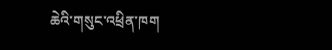ཆེའི་གསུང་འཕྲིན་ཁག